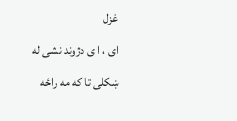غزل
ای ، ا ی دژوند نشی له ښکلی تا که مه راځه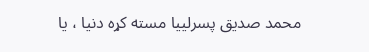محمد صدیق پسرلییا مسته کړه دنیا ، یا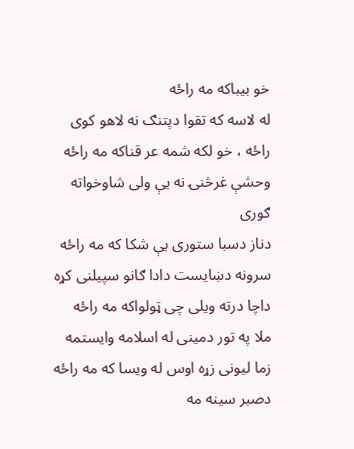خو بیباکه مه راځه
له لاسه که تقوا دپتنګ نه لاهو کوی
راځه ، خو لکه شمه عر قناکه مه راځه
وحشې غرڅنۍ نه یې ولی شاوخواته ګوری
دناز دسبا ستوری یې شکا که مه راځه
سرونه دښایست دادا ګانو سپیلنی کړه
داچا درته ویلی چی ټولواکه مه راځه
ملا په تور دمینی له اسلامه وایستمه
زما لیونی زړه اوس له ویسا که مه راځه
دصبر سینه مه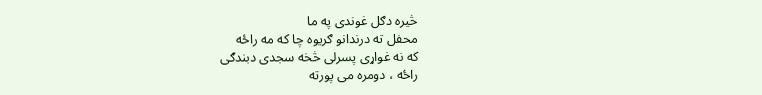څیره دګل غوندی په ما
محفل ته درندانو ګریوه چا که مه راځه
که نه غواړی پسرلی څخه سجدی دبندګی
راځه ، دومره می پورته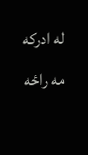له ادرکه مه راځه